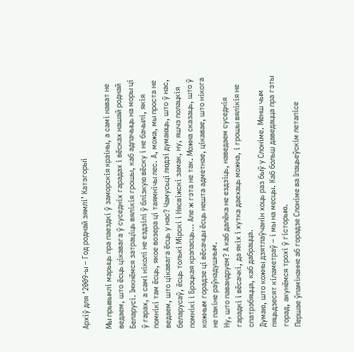Архіў для ‘2009-ы – Год роднай зямлі’ Катэгорыі

Мы прывыклі марыць пра паездкі ў заморскія краіны, а самі нават не ведаем, што ёсць цікавага ў суседніх гарадах і вёсках нашай роднай Беларусі. Імкнёмся затраціць вялікія грошы, каб адпачыць на моры ці ў гарах, а самі ніколі не ездзілі ў блізкую вёску і не бачылі, якія помнікі там ёсць, якое возера ці таямнічы лес. А, можа, мы проста не ведаем, што цікавага ёсць у нас? Чамусьці людзі думаюць, што ў нас, беларусаў, ёсць толькі Мірскі і Нясвіжскі замак, ну, яшчэ полацкія помнікі і Брэцкая крэпасць… Але ж гэта не так. Можна сказаць, што ў кожным горадзе ці вёсачцы ёсць нешта адметнае, цікавае, што нікога не пакіне раўнадушным.
Ну, што павандруем? А каб далёка не ездзіць, наведаем суседнія гарадкі і вёсачкі, да якіх і хутка даехаць можна, і грошы вялікія не спатрэбяцца, каб дабрацца.
Думаю, што кожны дзятлаўчанін хоць раз быў у Слоніме. Менш чым пяцьдзесят кіламетраў – і мы на месцы. Каб больш даведацца пра гэты горад, акунёмся трохі ў гісторыю.
Першае ўпамінанне аб горадзе Слоніме ва Іпацьеўскім летапісе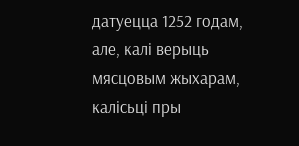датуецца 1252 годам, але, калі верыць мясцовым жыхарам, калісьці пры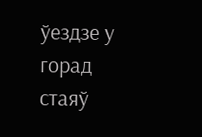ўездзе у горад стаяў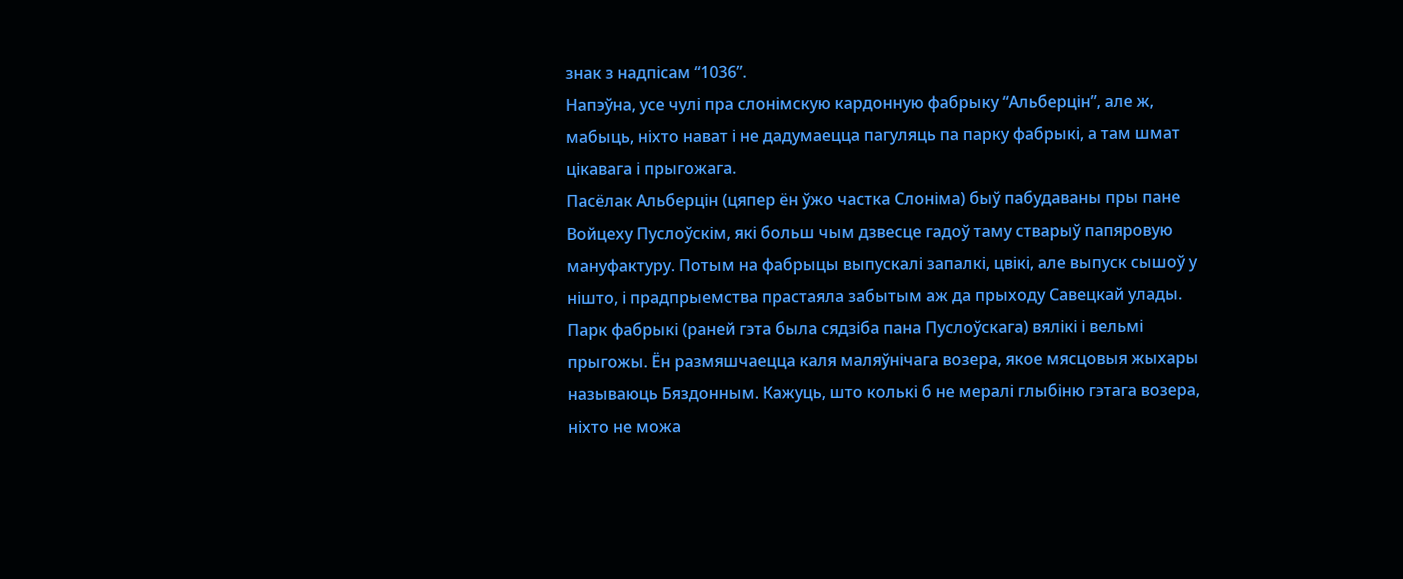знак з надпісам “1036”.
Напэўна, усе чулі пра слонімскую кардонную фабрыку “Альберцін”, але ж, мабыць, ніхто нават і не дадумаецца пагуляць па парку фабрыкі, а там шмат цікавага і прыгожага.
Пасёлак Альберцін (цяпер ён ўжо частка Слоніма) быў пабудаваны пры пане Войцеху Пуслоўскім, які больш чым дзвесце гадоў таму стварыў папяровую мануфактуру. Потым на фабрыцы выпускалі запалкі, цвікі, але выпуск сышоў у нішто, і прадпрыемства прастаяла забытым аж да прыходу Савецкай улады.
Парк фабрыкі (раней гэта была сядзіба пана Пуслоўскага) вялікі і вельмі прыгожы. Ён размяшчаецца каля маляўнічага возера, якое мясцовыя жыхары называюць Бяздонным. Кажуць, што колькі б не мералі глыбіню гэтага возера, ніхто не можа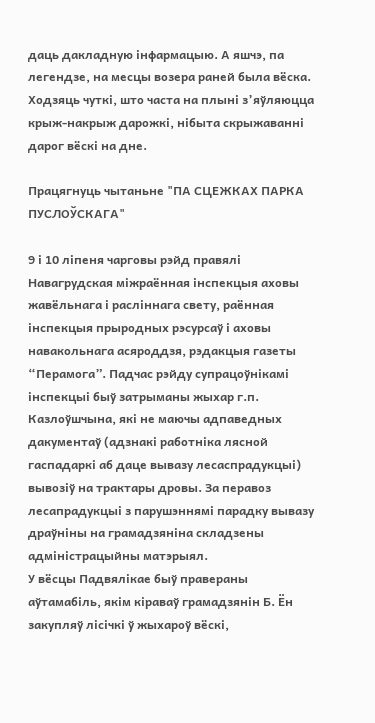даць дакладную інфармацыю. А яшчэ, па легендзе, на месцы возера раней была вёска. Ходзяць чуткі, што часта на плыні з’яўляюцца крыж-накрыж дарожкі, нібыта скрыжаванні дарог вёскі на дне.

Працягнуць чытаньне "ПА СЦЕЖКАХ ПАРКА ПУСЛОЎСКАГА"

9 і 10 ліпеня чарговы рэйд правялі Навагрудская міжраённая інспекцыя аховы жавёльнага і расліннага свету, раённая інспекцыя прыродных рэсурсаў і аховы навакольнага асяроддзя, рэдакцыя газеты “Перамога”. Падчас рэйду супрацоўнікамі інспекцыі быў затрыманы жыхар г.п. Казлоўшчына, які не маючы адпаведных дакументаў (адзнакі работніка лясной гаспадаркі аб даце вывазу лесаспрадукцыі) вывозіў на трактары дровы. За перавоз лесапрадукцыі з парушэннямі парадку вывазу драўніны на грамадзяніна складзены адміністрацыйны матэрыял.
У вёсцы Падвялікае быў правераны аўтамабіль, якім кіраваў грамадзянін Б. Ён закупляў лісічкі ў жыхароў вёскі,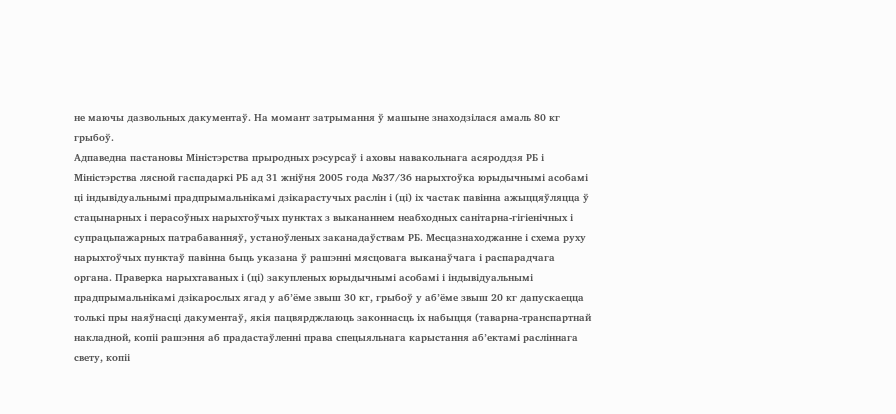не маючы дазвольных дакументаў. На момант затрымання ў машыне знаходзілася амаль 80 кг грыбоў.
Адпаведна пастановы Міністэрства прыродных рэсурсаў і аховы навакольнага асяроддзя РБ і Міністэрства лясной гаспадаркі РБ ад 31 жніўня 2005 года №37/36 нарыхтоўка юрыдычнымі асобамі ці індывідуальнымі прадпрымальнікамі дзікарастучых раслін і (ці) іх частак павінна ажыццяўляцца ў стацынарных і перасоўных нарыхтоўчых пунктах з выкананнем неабходных санітарна-гігіенічных і супрацьпажарных патрабаванняў, устаноўленых заканадаўствам РБ. Месцазнаходжанне і схема руху нарыхтоўчых пунктаў павінна быць указана ў рашэнні мясцовага выканаўчага і распарадчага органа. Праверка нарыхтаваных і (ці) закупленых юрыдычнымі асобамі і індывідуальнымі прадпрымальнікамі дзікарослых ягад у аб’ёме звыш 30 кг, грыбоў у аб’ёме звыш 20 кг дапускаецца толькі пры наяўнасці дакументаў, якія пацвярджлаюць законнасць іх набыцця (таварна-транспартнай накладной, копіі рашэння аб прадастаўленні права спецыяльнага карыстання аб’ектамі расліннага свету, копіі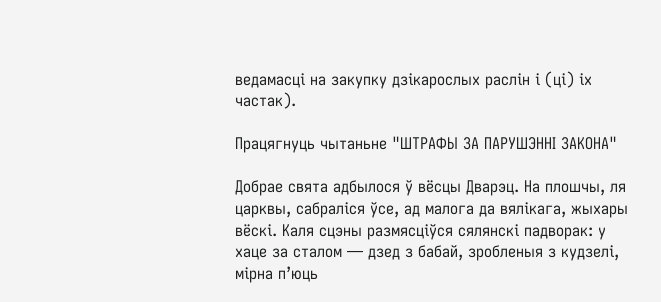ведамасці на закупку дзікарослых раслін і (ці) іх частак).

Працягнуць чытаньне "ШТРАФЫ ЗА ПАРУШЭННІ ЗАКОНА"

Добрае свята адбылося ў вёсцы Дварэц. На плошчы, ля царквы, сабраліся ўсе, ад малога да вялікага, жыхары вёскі. Каля сцэны размясціўся сялянскі падворак: у хаце за сталом — дзед з бабай, зробленыя з кудзелі, мірна п’юць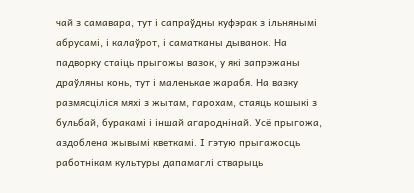чай з самавара, тут і сапраўдны куфэрак з ільнянымі абрусамі, і калаўрот, і саматканы дыванок. На падворку стаіць прыгожы вазок, у які запрэжаны драўляны конь, тут і маленькае жарабя. На вазку размясціліся мяхі з жытам, гарохам, стаяць кошыкі з бульбай, буракамі і іншай агароднінай. Усё прыгожа, аздоблена жывымі кветкамі. І гэтую прыгажосць работнікам культуры дапамаглі стварыць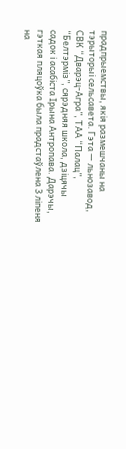прадпрыемствы, якія размешчаны на тэрыторыі сельсавета. Гэта — льнозавод, СВК “Дварэц-Агра”, ТАА “Палац”, “Белтэрміз”, сярэдняя школа, дзіцячы садок і асабіста Ірына Антропава. Дарэчы, гэткая пляцоўка была прадстаўлена 3 ліпеня на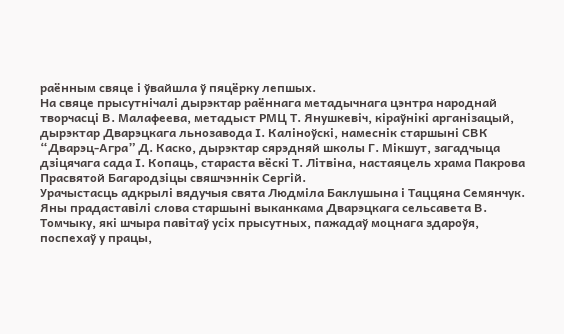раённым свяце і ўвайшла ў пяцёрку лепшых.
На свяце прысутнічалі дырэктар раённага метадычнага цэнтра народнай творчасці В. Малафеева, метадыст РМЦ Т. Янушкевіч, кіраўнікі арганізацый, дырэктар Дварэцкага льнозавода І. Каліноўскі, намеснік старшыні СВК “Дварэц-Агра” Д. Каско, дырэктар сярэдняй школы Г. Мікшут, загадчыца дзіцячага сада І. Копаць, стараста вёскі Т. Літвіна, настаяцель храма Пакрова Прасвятой Багародзіцы свяшчэннік Сергій.
Урачыстасць адкрылі вядучыя свята Людміла Баклушына і Таццяна Семянчук. Яны прадаставілі слова старшыні выканкама Дварэцкага сельсавета В. Томчыку, які шчыра павітаў усіх прысутных, пажадаў моцнага здароўя, поспехаў у працы,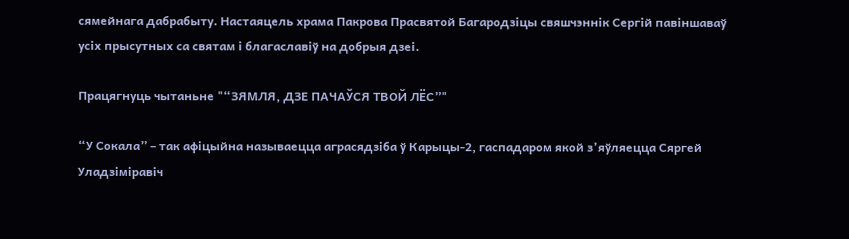сямейнага дабрабыту. Настаяцель храма Пакрова Прасвятой Багародзіцы свяшчэннік Сергій павіншаваў усіх прысутных са святам і благаславіў на добрыя дзеі.

Працягнуць чытаньне "“ЗЯМЛЯ, ДЗЕ ПАЧАЎСЯ ТВОЙ ЛЁС”"

“У Сокала” – так афіцыйна называецца аграсядзіба ў Карыцы-2, гаспадаром якой з’яўляецца Сяргей Уладзіміравіч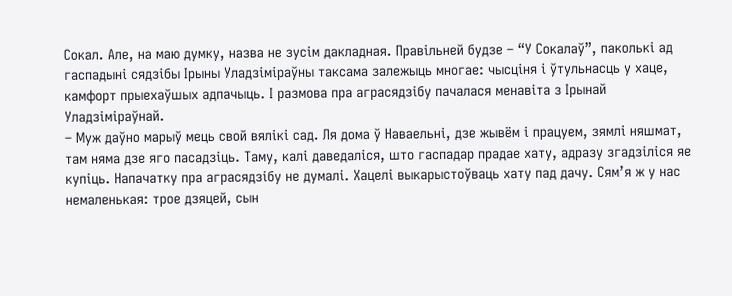Сокал. Але, на маю думку, назва не зусім дакладная. Правільней будзе – “У Сокалаў”, паколькі ад гаспадыні сядзібы Ірыны Уладзіміраўны таксама залежыць многае: чысціня і ўтульнасць у хаце, камфорт прыехаўшых адпачыць. І размова пра аграсядзібу пачалася менавіта з Ірынай Уладзіміраўнай.
– Муж даўно марыў мець свой вялікі сад. Ля дома ў Наваельні, дзе жывём і працуем, зямлі няшмат, там няма дзе яго пасадзіць. Таму, калі даведаліся, што гаспадар прадае хату, адразу згадзіліся яе купіць. Напачатку пра аграсядзібу не думалі. Хацелі выкарыстоўваць хату пад дачу. Сям’я ж у нас немаленькая: трое дзяцей, сын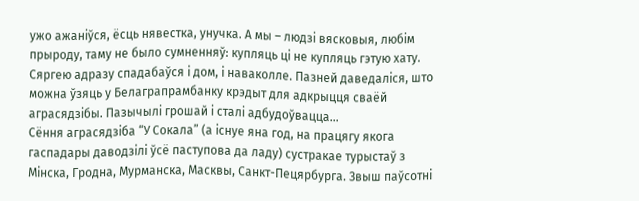ужо ажаніўся, ёсць нявестка, унучка. А мы – людзі вясковыя, любім прыроду, таму не было сумненняў: купляць ці не купляць гэтую хату. Сяргею адразу спадабаўся і дом, і наваколле. Пазней даведаліся, што можна ўзяць у Белаграпрамбанку крэдыт для адкрыцця сваёй аграсядзібы. Пазычылі грошай і сталі адбудоўвацца…
Сёння аграсядзіба “У Сокала” (а існуе яна год, на працягу якога гаспадары даводзілі ўсё паступова да ладу) сустракае турыстаў з Мінска, Гродна, Мурманска, Масквы, Санкт-Пецярбурга. Звыш паўсотні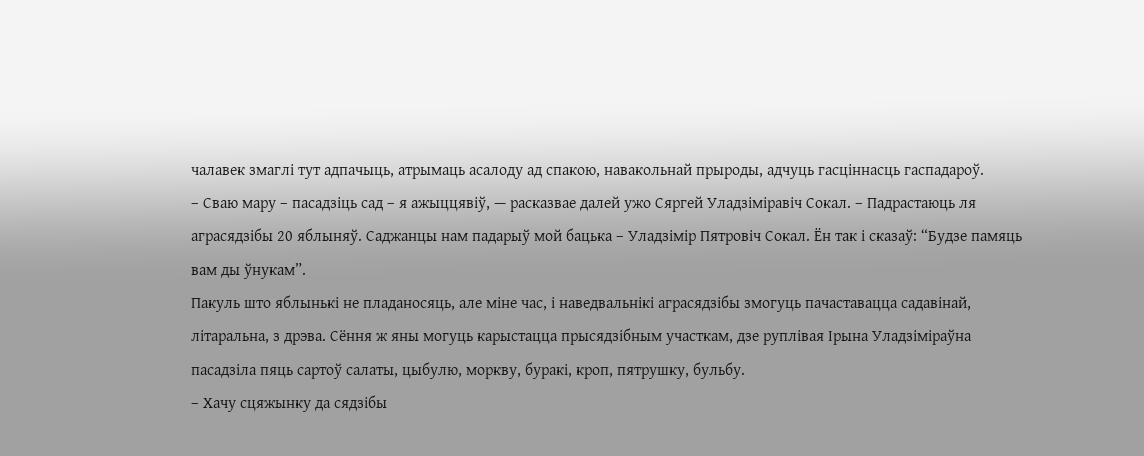чалавек змаглі тут адпачыць, атрымаць асалоду ад спакою, навакольнай прыроды, адчуць гасціннасць гаспадароў.
– Сваю мару – пасадзіць сад – я ажыццявіў, — расказвае далей ужо Сяргей Уладзіміравіч Сокал. – Падрастаюць ля аграсядзібы 20 яблыняў. Саджанцы нам падарыў мой бацька – Уладзімір Пятровіч Сокал. Ён так і сказаў: “Будзе памяць вам ды ўнукам”.
Пакуль што яблынькі не пладаносяць, але міне час, і наведвальнікі аграсядзібы змогуць пачаставацца садавінай, літаральна, з дрэва. Сёння ж яны могуць карыстацца прысядзібным участкам, дзе руплівая Ірына Уладзіміраўна пасадзіла пяць сартоў салаты, цыбулю, моркву, буракі, кроп, пятрушку, бульбу.
– Хачу сцяжынку да сядзібы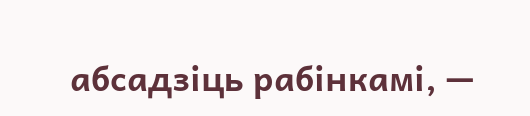абсадзіць рабінкамі, —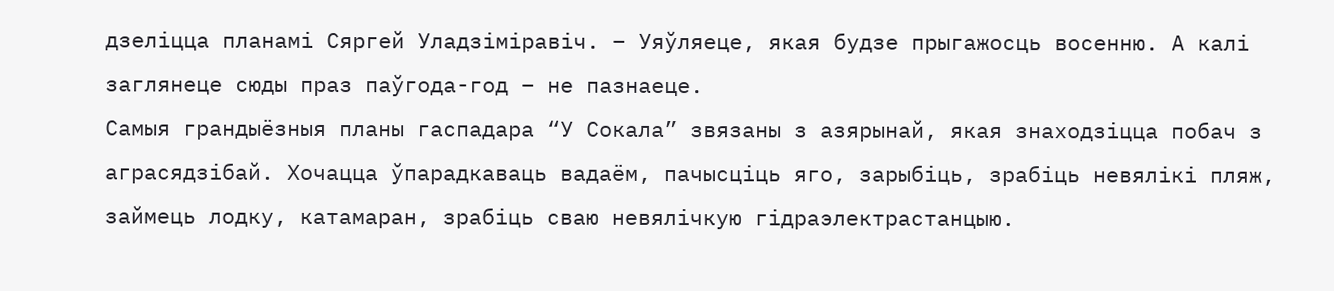дзеліцца планамі Сяргей Уладзіміравіч. – Уяўляеце, якая будзе прыгажосць восенню. А калі заглянеце сюды праз паўгода-год – не пазнаеце.
Самыя грандыёзныя планы гаспадара “У Сокала” звязаны з азярынай, якая знаходзіцца побач з аграсядзібай. Хочацца ўпарадкаваць вадаём, пачысціць яго, зарыбіць, зрабіць невялікі пляж, займець лодку, катамаран, зрабіць сваю невялічкую гідраэлектрастанцыю.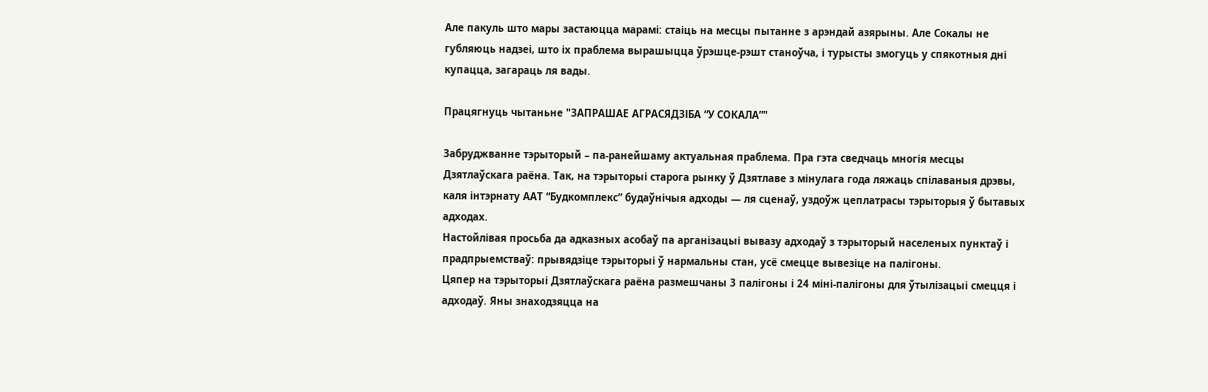Але пакуль што мары застаюцца марамі: стаіць на месцы пытанне з арэндай азярыны. Але Сокалы не губляюць надзеі, што іх праблема вырашыцца ўрэшце-рэшт станоўча, і турысты змогуць у спякотныя дні купацца, загараць ля вады.

Працягнуць чытаньне "ЗАПРАШАЕ АГРАСЯДЗІБА “У СОКАЛА”"

Забруджванне тэрыторый – па-ранейшаму актуальная праблема. Пра гэта сведчаць многія месцы Дзятлаўскага раёна. Так, на тэрыторыі старога рынку ў Дзятлаве з мінулага года ляжаць спілаваныя дрэвы, каля інтэрнату ААТ “Будкомплекс” будаўнічыя адходы — ля сценаў, уздоўж цеплатрасы тэрыторыя ў бытавых адходах.
Настойлівая просьба да адказных асобаў па арганізацыі вывазу адходаў з тэрыторый населеных пунктаў і прадпрыемстваў: прывядзіце тэрыторыі ў нармальны стан, усё смецце вывезіце на палігоны.
Цяпер на тэрыторыі Дзятлаўскага раёна размешчаны 3 палігоны і 24 міні-палігоны для ўтылізацыі смецця і адходаў. Яны знаходзяцца на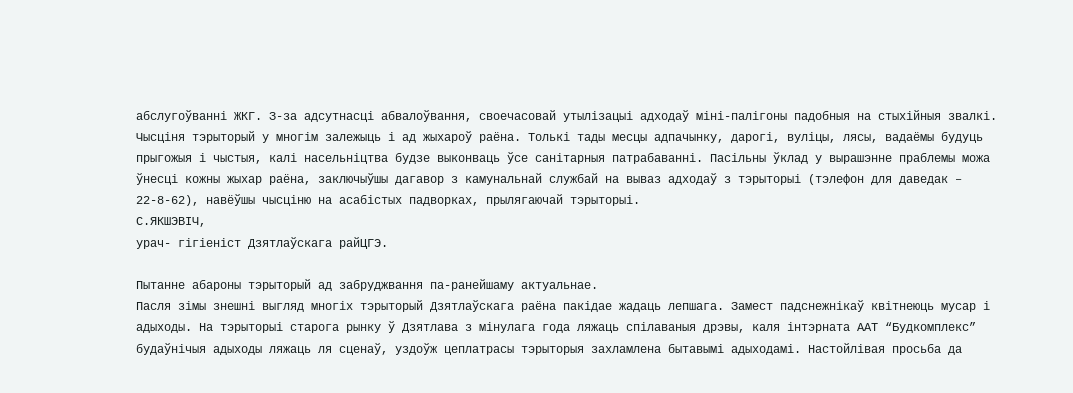абслугоўванні ЖКГ. З-за адсутнасці абвалоўвання, своечасовай утылізацыі адходаў міні-палігоны падобныя на стыхійныя звалкі.
Чысціня тэрыторый у многім залежыць і ад жыхароў раёна. Толькі тады месцы адпачынку, дарогі, вуліцы, лясы, вадаёмы будуць прыгожыя і чыстыя, калі насельніцтва будзе выконваць ўсе санітарныя патрабаванні. Пасільны ўклад у вырашэнне праблемы можа ўнесці кожны жыхар раёна, заключыўшы дагавор з камунальнай службай на вываз адходаў з тэрыторыі (тэлефон для даведак – 22-8-62), навёўшы чысціню на асабістых падворках, прылягаючай тэрыторыі.
С.ЯКШЭВІЧ,
урач- гігіеніст Дзятлаўскага райЦГЭ.

Пытанне абароны тэрыторый ад забруджвання па-ранейшаму актуальнае.
Пасля зімы знешні выгляд многіх тэрыторый Дзятлаўскага раёна пакідае жадаць лепшага. Замест падснежнікаў квітнеюць мусар і адыходы. На тэрыторыі старога рынку ў Дзятлава з мінулага года ляжаць спілаваныя дрэвы, каля інтэрната ААТ “Будкомплекс” будаўнічыя адыходы ляжаць ля сценаў, уздоўж цеплатрасы тэрыторыя захламлена бытавымі адыходамі. Настойлівая просьба да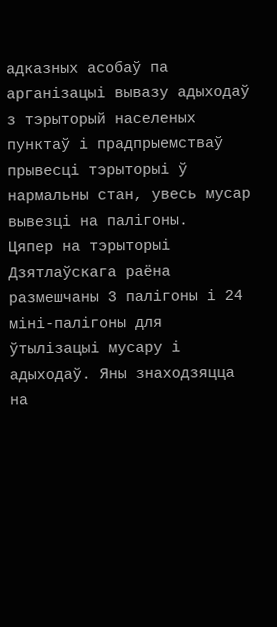адказных асобаў па арганізацыі вывазу адыходаў з тэрыторый населеных пунктаў і прадпрыемстваў прывесці тэрыторыі ў нармальны стан, увесь мусар вывезці на палігоны.
Цяпер на тэрыторыі Дзятлаўскага раёна размешчаны 3 палігоны і 24 міні-палігоны для ўтылізацыі мусару і адыходаў. Яны знаходзяцца на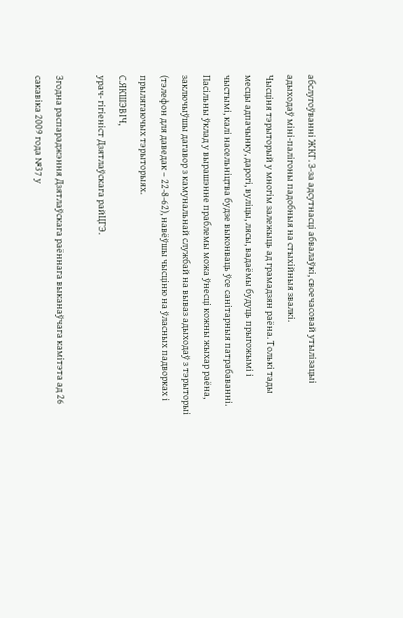абслугоўванні ЖКГ. З-за адсутнасці абвалаўкі, своечасовай утылізацыі адыходаў міні-палігоны падобныя на стыхійныя звалкі.
Чысціня тэрыторый у многім залежыць ад грамадзян раёна. Толькі тады месцы адпачынку, дарогі, вуліцы, лясы, вадаёмы будуць прыгожымі і чыстымі, калі насельніцтва будзе выконваць ўсе санітарныя патрабаванні. Пасільны ўклад у вырашэнне праблемы можа ўнесці кожны жыхар раёна, заключыўшы дагавор з камунальнай службай на вываз адыходаў з тэрыторыі (тэлефон для даведак – 22-8-62), навёўшы чысціню на ўласных падворках і прылягаючых тэрыторыях.
С.ЯКШЭВІЧ,
урач- гігіеніст Дзятлаўскага райЦГЭ.

Згодна распараджэння Дзятлаўскага раённага выканаўчага камітэта ад 26 сакавіка 2009 года №37 у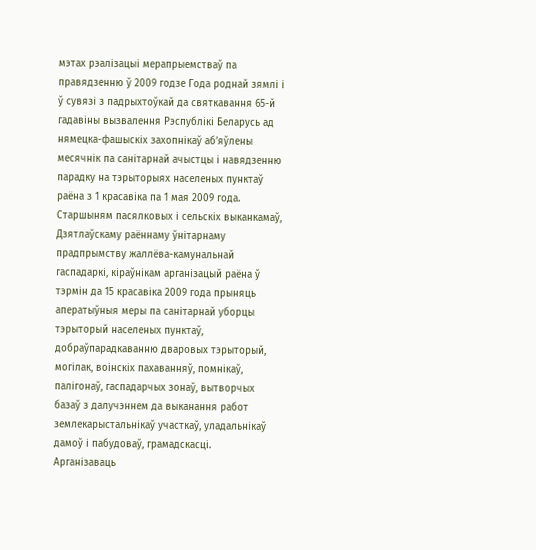мэтах рэалізацыі мерапрыемстваў па правядзенню ў 2009 годзе Года роднай зямлі і ў сувязі з падрыхтоўкай да святкавання 65-й гадавіны вызвалення Рэспублікі Беларусь ад нямецка-фашыскіх захопнікаў аб’яўлены месячнік па санітарнай ачыстцы і навядзенню парадку на тэрыторыях населеных пунктаў раёна з 1 красавіка па 1 мая 2009 года.
Старшыням пасялковых і сельскіх выканкамаў, Дзятлаўскаму раённаму ўнітарнаму прадпрымству жаллёва-камунальнай гаспадаркі, кіраўнікам арганізацый раёна ў тэрмін да 15 красавіка 2009 года прыняць аператыўныя меры па санітарнай уборцы тэрыторый населеных пунктаў, добраўпарадкаванню дваровых тэрыторый, могілак, воінскіх пахаванняў, помнікаў, палігонаў, гаспадарчых зонаў, вытворчых базаў з далучэннем да выканання работ землекарыстальнікаў участкаў, уладальнікаў дамоў і пабудоваў, грамадскасці.
Арганізаваць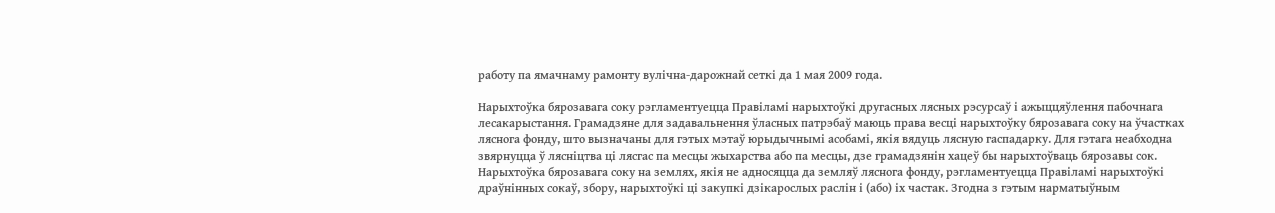работу па ямачнаму рамонту вулічна-дарожнай сеткі да 1 мая 2009 года.

Нарыхтоўка бярозавага соку рэгламентуецца Правіламі нарыхтоўкі другасных лясных рэсурсаў і ажыццяўлення пабочнага лесакарыстання. Грамадзяне для задавальнення ўласных патрэбаў маюць права весці нарыхтоўку бярозавага соку на ўчастках ляснога фонду, што вызначаны для гэтых мэтаў юрыдычнымі асобамі, якія вядуць лясную гаспадарку. Для гэтага неабходна звярнуцца ў лясніцтва ці лясгас па месцы жыхарства або па месцы, дзе грамадзянін хацеў бы нарыхтоўваць бярозавы сок.
Нарыхтоўка бярозавага соку на землях, якія не адносяцца да земляў ляснога фонду, рэгламентуецца Правіламі нарыхтоўкі драўнінных сокаў, збору, нарыхтоўкі ці закупкі дзікарослых раслін і (або) іх частак. Згодна з гэтым нарматыўным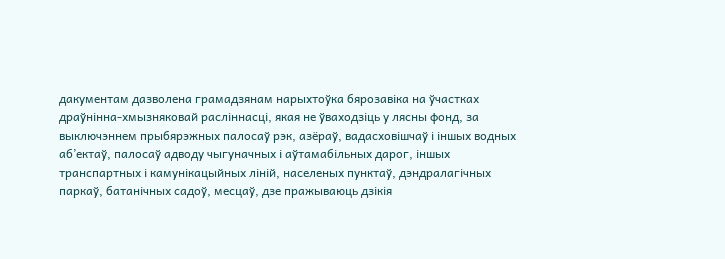дакументам дазволена грамадзянам нарыхтоўка бярозавіка на ўчастках драўнінна-хмызняковай расліннасці, якая не ўваходзіць у лясны фонд, за выключэннем прыбярэжных палосаў рэк, азёраў, вадасховішчаў і іншых водных аб’ектаў, палосаў адводу чыгуначных і аўтамабільных дарог, іншых транспартных і камунікацыйных ліній, населеных пунктаў, дэндралагічных паркаў, батанічных садоў, месцаў, дзе пражываюць дзікія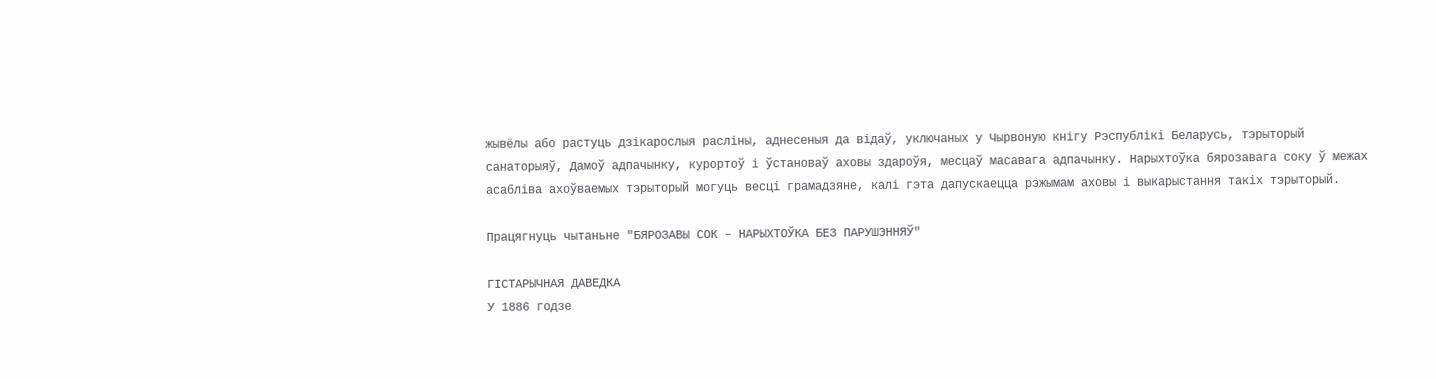жывёлы або растуць дзікарослыя расліны, аднесеныя да відаў, уключаных у Чырвоную кнігу Рэспублікі Беларусь, тэрыторый санаторыяў, Дамоў адпачынку, курортоў і ўстановаў аховы здароўя, месцаў масавага адпачынку. Нарыхтоўка бярозавага соку ў межах асабліва ахоўваемых тэрыторый могуць весці грамадзяне, калі гэта дапускаецца рэжымам аховы і выкарыстання такіх тэрыторый.

Працягнуць чытаньне "БЯРОЗАВЫ СОК – НАРЫХТОЎКА БЕЗ ПАРУШЭННЯЎ"

ГІСТАРЫЧНАЯ ДАВЕДКА
У 1886 годзе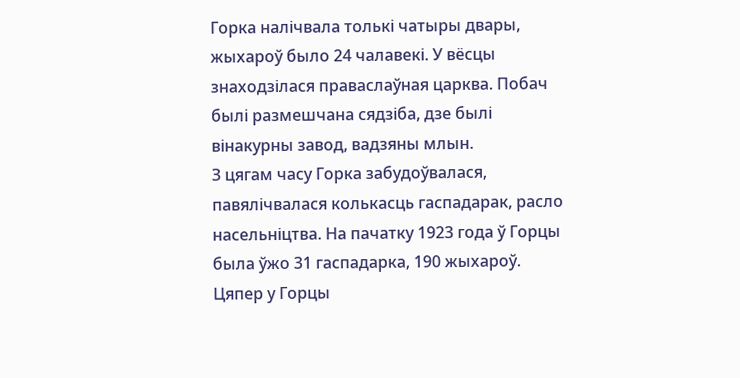Горка налічвала толькі чатыры двары, жыхароў было 24 чалавекі. У вёсцы знаходзілася праваслаўная царква. Побач былі размешчана сядзіба, дзе былі вінакурны завод, вадзяны млын.
З цягам часу Горка забудоўвалася, павялічвалася колькасць гаспадарак, расло насельніцтва. На пачатку 1923 года ў Горцы была ўжо 31 гаспадарка, 190 жыхароў.
Цяпер у Горцы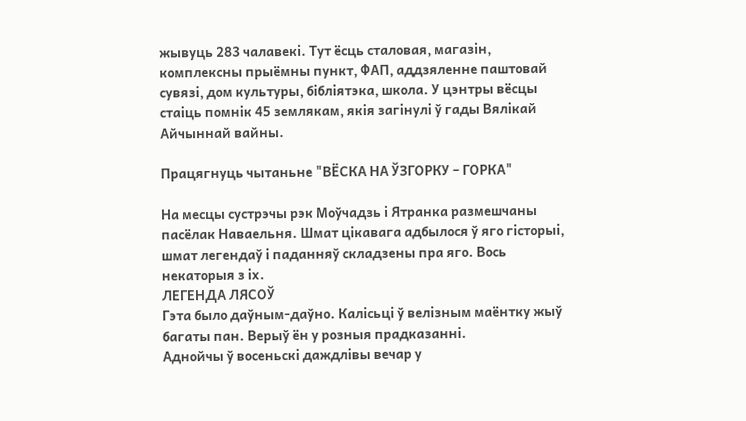жывуць 283 чалавекі. Тут ёсць сталовая, магазін, комплексны прыёмны пункт, ФАП, аддзяленне паштовай сувязі, дом культуры, бібліятэка, школа. У цэнтры вёсцы стаіць помнік 45 землякам, якія загінулі ў гады Вялікай Айчыннай вайны.

Працягнуць чытаньне "ВЁСКА НА ЎЗГОРКУ – ГОРКА"

На месцы сустрэчы рэк Моўчадзь і Ятранка размешчаны пасёлак Наваельня. Шмат цікавага адбылося ў яго гісторыі, шмат легендаў і паданняў складзены пра яго. Вось некаторыя з іх.
ЛЕГЕНДА ЛЯСОЎ
Гэта было даўным-даўно. Калісьці ў велізным маёнтку жыў багаты пан. Верыў ён у розныя прадказанні.
Аднойчы ў восеньскі даждлівы вечар у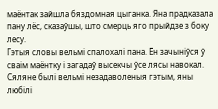маёнтак зайшла бяздомная цыганка. Яна прадказала пану лёс, сказаўшы, што смерць яго прыйдзе з боку лесу.
Гэтыя словы вельмі спалохалі пана. Ён зачыніўся ў сваім маёнтку і загадаў высекчы ўсе лясы навокал. Сяляне былі вельмі незадаволеныя гэтым, яны любілі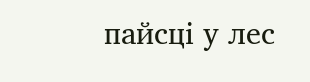пайсці у лес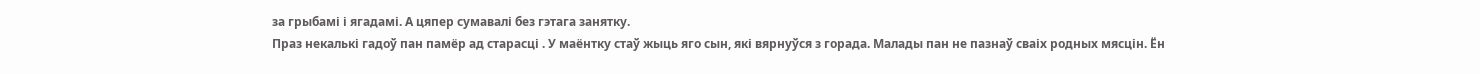за грыбамі і ягадамі. А цяпер сумавалі без гэтага занятку.
Праз некалькі гадоў пан памёр ад старасці . У маёнтку стаў жыць яго сын, які вярнуўся з горада. Малады пан не пазнаў сваіх родных мясцін. Ён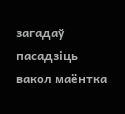загадаў пасадзіць вакол маёнтка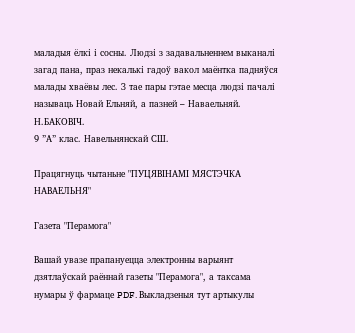маладыя ёлкі і сосны. Людзі з задавальненнем выканалі загад пана, праз некалькі гадоў вакол маёнтка падняўся малады хваёвы лес. З тае пары гэтае месца людзі пачалі называць Новай Ельняй, а пазней – Наваельняй.
Н.БАКОВІЧ.
9 ”А” клас. Навельнянскай СШ.

Працягнуць чытаньне "ПУЦЯВІНАМІ МЯСТЭЧКА НАВАЕЛЬНЯ"

Газета "Перамога"

Вашай увазе прапануецца электронны варыянт дзятлаўскай раённай газеты "Перамога", а таксама нумары ў фармаце PDF. Выкладзеныя тут артыкулы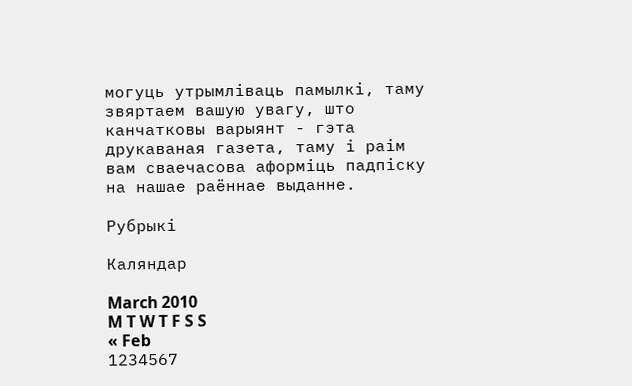могуць утрымліваць памылкі, таму звяртаем вашую увагу, што канчатковы варыянт - гэта друкаваная газета, таму і раім вам сваечасова аформіць падпіску на нашае раённае выданне.

Рубрыкі

Каляндар

March 2010
M T W T F S S
« Feb
1234567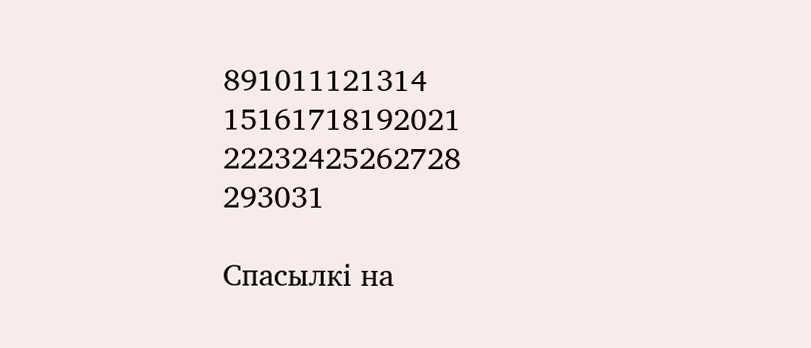891011121314
15161718192021
22232425262728
293031

Спасылкі на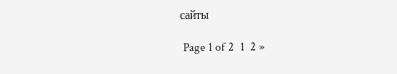сайты

 Page 1 of 2  1  2 »